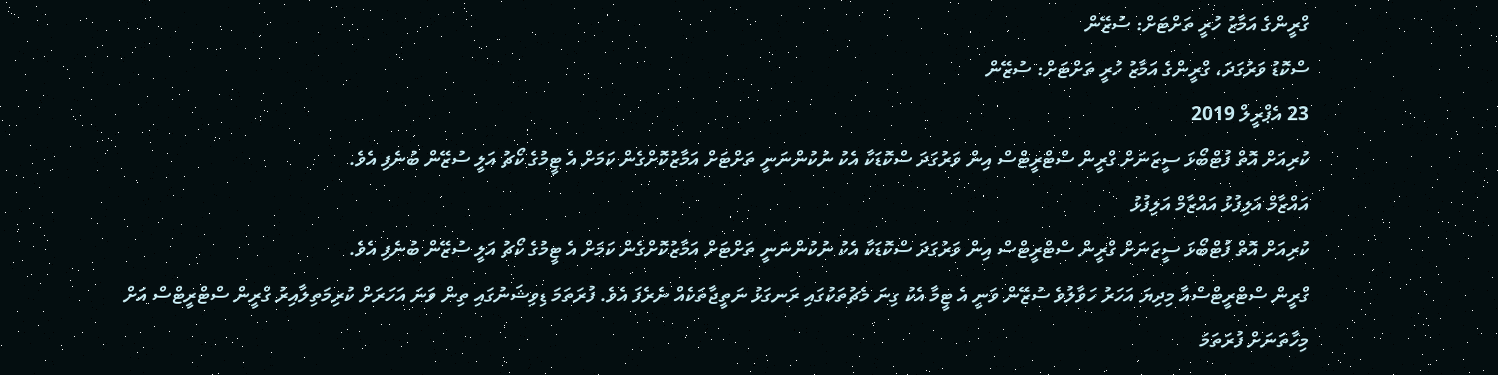ގްރީންގެ އަމާޒު ހުރީ ތަށްޓަށް: ސުޒޭން
ސްކޮޑު ވަރުގަދަ، ގްރީންގެ އަމާޒު ހުރީ ތަށްޓަށް: ސުޒޭން
23 އެޕްރީލް 2019
ކުރިއަށް އޮތް ފުޓްބޯޅަ ސީޒަނަށް ގްރީން ސްޓްރީޓްސް އިން ވަރުގަދަ ސްކޮޑަކާ އެކު ނުކުންނަނީ ތަށްޓަށް އަމާޒުކޮށްގެން ކަމަށް އެ ޓީމުގެ ކޯޗު އަލީ ސުޒޭން ބުނެފި އެވެ.
އައްޒާމް އަލިފުޅު އައްޒާމް އަލިފުޅު
ކުރިއަށް އޮތް ފުޓްބޯޅަ ސީޒަނަށް ގްރީން ސްޓްރީޓްސް އިން ވަރުގަދަ ސްކޮޑަކާ އެކު ނުކުންނަނީ ތަށްޓަށް އަމާޒުކޮށްގެން ކަމަށް އެ ޓީމުގެ ކޯޗު އަލީ ސުޒޭން ބުނެފި އެވެ.
ގްރީން ސްޓްރީޓްސްއާ މިދިޔަ އަހަރު ހަވާލުވެ ސުޒޭން ވަނީ އެ ޓީމާ އެކު ގިނަ މެޗުތަކުގައި ރަނގަޅު ނަތީޖާތަކެއް ނެރެފަ އެވެ. ފުރަތަމަ ޑިވިޝަނުގައި ތިން ވަނަ އަހަރަށް ކުރިމަތިލާއިރު ގްރީން ސްޓްރީޓްސް އަށް މިހާތަނަށް ފުރަތަމަ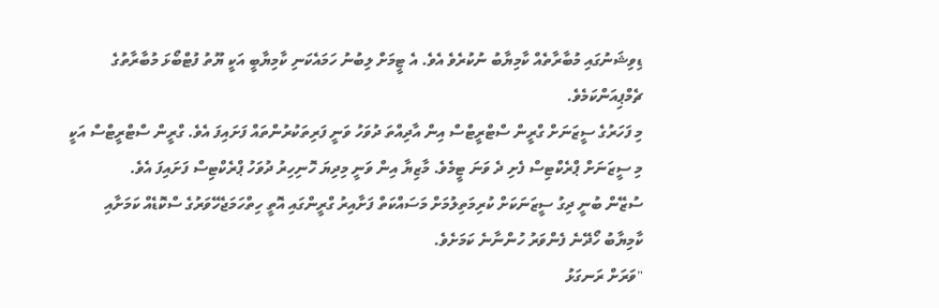ޑިވިޝަނުގައި މުބާރާތެއް ކާމިޔާބު ނުކުރެވެ އެވެ. އެ ޓީމަށް ލިބުނު ހަމައެކަނި ކާމިޔާބީ އަކީ ޔޫތު ފުޓްބޯޅަ މުބާރާތުގެ ޗެމްޕިއަންކަމެވެ.
މި ފަހަރުގެ ސީޒަނަށް ގްރީން ސްޓްރީޓްސް އިން އާދިއްތަ ދުވަހު ވަނީ ފަރިތަކުރުންތައް ފަށައިފަ އެވެ. ގްރީން ސްޓްރީޓްސް އަކީ މި ސީޒަނަށް ޕްރެކްޓިސް ފެށި ދެ ވަނަ ޓީމެވެ. މާޒިޔާ އިން ވަނީ މިދިޔަ ހޮނިހިރު ދުވަހު ޕްރެކްޓިސް ފަށައިފަ އެވެ.
ސުޒޭން ބުނީ ދިގު ސީޒަނަކަށް ކުރިމަތިލުމަށް މަސައްކަތް ފަށާއިރު ގްރީންގައި އޮތީ ހިތްހަމަޖެހޭވަރުގެ ސްކޮޑެއް ކަމަށާއި ކާމިޔާބު ހޯދޭނެ ފެންވަރު ހުންނާނެ ކަމަށެވެ.
"ވަރަށް ރަނގަޅު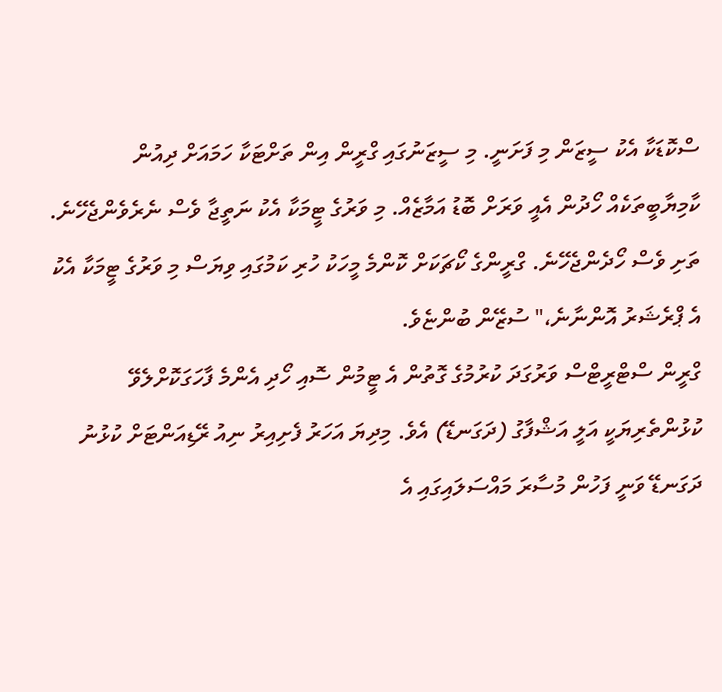ސްކޮޑަކާ އެކު ސީޒަން މި ފަށަނީ. މި ސީޒަނުގައި ގްރީން އިން ތަށްޓަކާ ހަމައަށް ދިއުން ކާމިޔާބީތަކެއް ހޯދުން އެއީ ވަރަށް ބޮޑު އަމާޒެއް. މި ވަރުގެ ޓީމަކާ އެކު ނަތީޖާ ވެސް ނެރެވެންޖެހޭނެ. ތަށި ވެސް ހޯދެންޖެހޭނެ. ގްރީންގެ ކޯޗަކަށް ކޮންމެ މީހަކު ހުރި ކަމުގައި ވިޔަސް މި ވަރުގެ ޓީމަކާ އެކު އެ ޕްރެޝަރު އޮންނާނެ،" ސުޒޭން ބުންޏެވެ.
ގްރީން ސްޓްރީޓްސް ވަރުގަދަ ކުރުމުގެ ގޮތުން އެ ޓީމުން ސޮއި ހޯދި އެންމެ ފާހަގަކޮށްލެވޭ ކުޅުންތެރިޔަކީ އަލީ އަޝްފާގު (ދަގަނޑޭ) އެވެ. މިދިޔަ އަހަރު ފެށިއިރު ނިއު ރޭޑިއަންޓަށް ކުޅުނު ދަގަނޑޭ ވަނީ ފަހުން މުސާރަ މައްސަލައިގައި އެ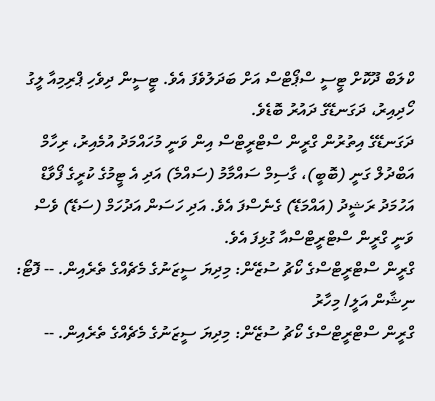ކްލަބް ދޫކޮށް ޓީސީ ސްޕޯޓްސް އަށް ބަދަލުވެފަ އެވެ. ޓީސީން ދިވެހި ޕްރިމިއާ ލީގު ހޯދިއިރު، ދަގަނޑޭގެ ދައުރު ބޮޑެވެ.
ދަގަނޑޭގެ އިތުރުން ގްރީން ސްޓްރީޓްސް އިން ވަނީ މުހައްމަދު އުމެއިރު، ރިހާމް އަބްދުލް ގަނީ (ބޮބީ)، ގާސިމް ސައްމާމު (ސައްމެ) އަދި އެ ޓީމުގެ ކުރީގެ ފޯވާޑް އަހުމަދު ރަޝީދު (އައްމަޑޭ) ގެނެސްފަ އެވެ. އަދި ހަސަން އަދުހަމް (ސަޑޭ) ވެސް ވަނީ ގްރީން ސްޓްރީޓްސްއާ ގުޅިފަ އެވެ.
ގްރީން ސްޓްރީޓްސްގެ ކޯޗު ސުޒޭން: މިދިޔަ ސީޒަނުގެ މެޗެއްގެ ތެރެއިން. -- ފޮޓޯ: ނިޝާން އަލީ/ މިހާރު
ގްރީން ސްޓްރީޓްސްގެ ކޯޗު ސުޒޭން: މިދިޔަ ސީޒަނުގެ މެޗެއްގެ ތެރެއިން. --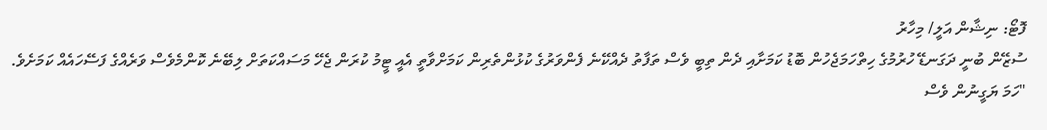ފޮޓޯ: ނިޝާން އަލީ/ މިހާރު
ސުޒޭން ބުނީ ދަގަނޑޭ ހުރުމުގެ ހިތްހަމަޖެހުން ބޮޑު ކަމަށާއި ދެން ތިބީ ވެސް ތަފާތު ދެއްކޭނެ ފެންވަރުގެ ކުޅުންތެރިން ކަމަށްވާތީ އެއީ ޓީމު ކުރަން ޖެހޭ މަސައްކަތަށް ލިބޭނެ ކޮންމެވެސް ވަރެއްގެ ފަސޭހައެއް ކަމަށެވެ.
"ހަމަ ޔަގީނުން ވެސް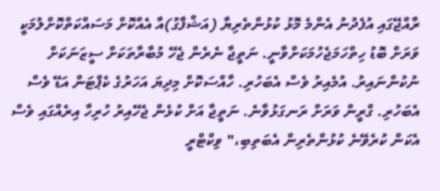ރާއްޖޭގައި އުފެދުނު އެންމެ މޮޅު ކުޅުންތެރިޔާ (އަޝްފާގު)އާ އެއްކޮށް މަސައްކަތްކޮށްލުމަކީ ވަރަށް ބޮޑު ހިތްހަމަޖެހުމަކަށްވާނީ. ނަތީޖާ ނެރެން ޖެހޭ މުބާރާތަކަށް ސީޒަނަކަށް ނުކުންނައިރު. އުމެއިރު ވެސް އެބަހުރި. ހާއްސަކޮށް މިދިޔަ އަހަރުގެ ކެޕްޓަން އަޑޭ ވެސް އެބަހުރި. ގްރީން ވަރަށް ރަނގަޅުވާނެ. ނަތީޖާ އަށް ކުޅެން ޖެހޭއިރު ހުރިހާ އިރެއްގައި ވެސް އެކަން ކުރެވޭނެ ކުޅުންތެރިން އެބަތިބި،" ވިކްޓްރީ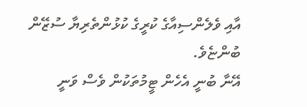އާއި ވެލެންސިއާގެ ކުރީގެ ކުޅުންތެރިޔާ ސުޒޭން ބުންޏެވެ.
އޭނާ ބުނީ އެހެން ޓީމުތަކުން ވެސް ވަނީ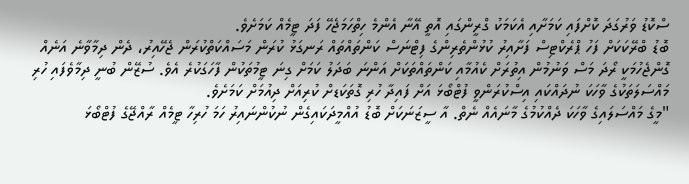ސްކޮޑު ވަރުގަދަ ކޮށްފައި ކަމަށާއި އެކަމަކު ގްރީންގައި އޮތީ އޭނާ އެންމެ ހިތްހަމަޖެހޭ ފަދަ ޓީމެއް ކަމަށެވެ.
ބޮޑު ބްރޭކަކަށް ފަހު ޕްރެކްޓިސް ފަށާއިރު ކުޅުންތެރިންގެ ފިޓްނަސް ކަންތައްތައް ރަނގަޅު ކުރަން މަސައްކަތްކުރަން ޖެހޭއިރު، ދެން ދިމާވާނެ އަނެއް ގޮންޖެހުމަކީ ރޯދަ މަސް ވަނުމުން އިތުރަށް ކެއުމާއި ކަންތައްތަކަށް އަންނަ ބަދަލު ކަމަށް ގިނަ ޓީމުތަކުން ފާހަގަކުރެ އެވެ. ސުޒޭން ބުނީ ދިމާވެފައި ހުރި މައްސަލަތަކުގެ ވާހަކަ ނުދައްކައި އިސްކުރަންވީ ފުޓްބޯޅަ އަށް ފައިދާ ހުރި ގޮތަކަޑށް ކުރިއަށް ދިއުމަށް ކަމަށެވެ.
"މީގެ މައްސަލައިގެ ވާހަކަ ދެއްކުމުގެ މާނައެއް ނެތް. އާ ސީޒަނަކަށް ބޮޑު އުއްމީދަކައިގެން ނުކުންނައިރު ހަމަ ހުރިހާ ޓީމެއް ރާއްޖޭގެ ފުޓްބޯޅަ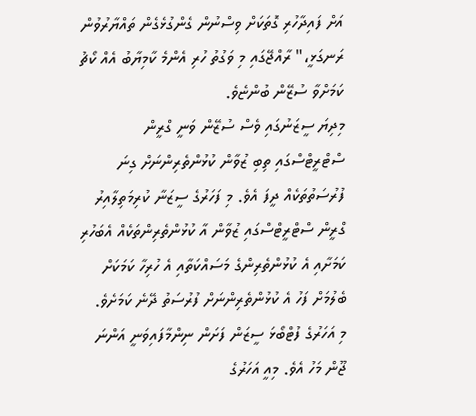އަށް ފައިދާހުރި ގޮތަކަށް ވިސްނުން ގެންގުޅެގެން ތައްޔާރުވުން ރަނގަޅީ،" ރާއްޖޭގައި މި ވަގުތު ހުރި އެންމެ ކާމިޔާބު އެއް ކޯޗު ކަމަށްވާ ސުޒޭން ބުންޏެވެ.
މިދިޔަ ސީޒަނުގައި ވެސް ސުޒޭން ވަނީ ގްރީން ސްޓްރީޓްސްގައި ތިބި ޒުވާން ކުޅުންތެރިންނަށް ގިނަ ފުރުސަތުތަކެއް ދީފަ އެވެ. މި ފަހަރުގެ ސީޒަނާ ކުރިމަތިލާއިރު ގްރީން ސްޓްރީޓްސްގައި ޒުވާން އާ ކުޅުންތެރިންތަކެއް އެބަހުރި ކަމަށާއި އެ ކުޅުންތެރިންގެ މަސައްކަތާއި އެ ހުރިހާ ކަމަކަށް ބެލުމަށް ފަހު އެ ކުޅުންތެރިންނަށް ފުރުސަތު ދޭނެ ކަމަށެވެ.
މި އަހަރުގެ ފުޓްބޯޅަ ސީޒަން ފަށަން ނިންމާފައިވަނީ އަންނަ ޖޫން މަހު އެވެ. މިއީ އަހަރުގެ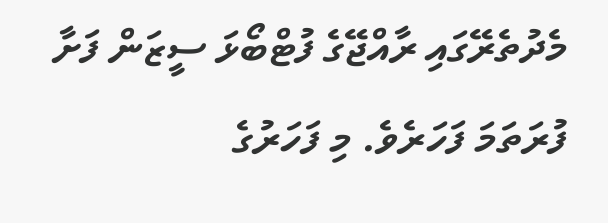މެދުތެރޭގައި ރާއްޖޭގެ ފުޓްބޯޅަ ސީޒަން ފަށާ ފުރަތަމަ ފަހަރެވެ. މި ފަހަރުގެ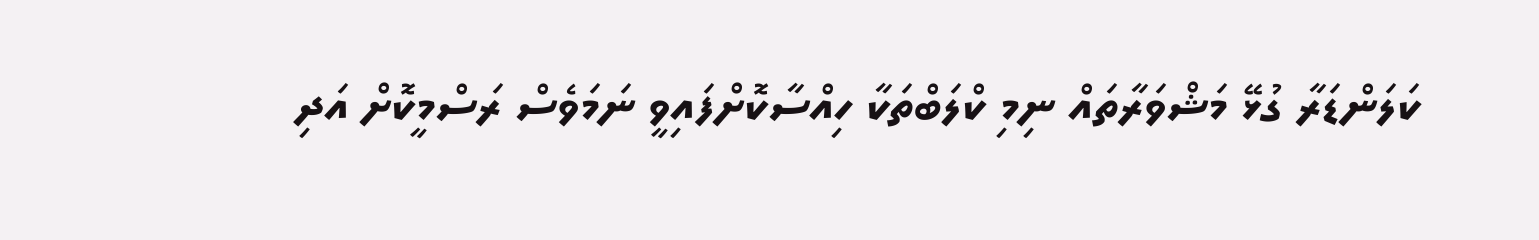ކަލަންޑަރާ ގުޅޭ މަޝްވަރާތައް ނިމި ކްލަބްތަކާ ހިއްސާކޮށްފައިވީ ނަމަވެސް ރަސްމީކޮށް އަދި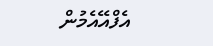އެފްއޭއެމުން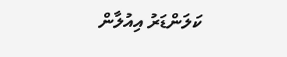ކަލަންޑަރު އިއުލާން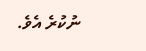ނުކުރެ އެވެ.